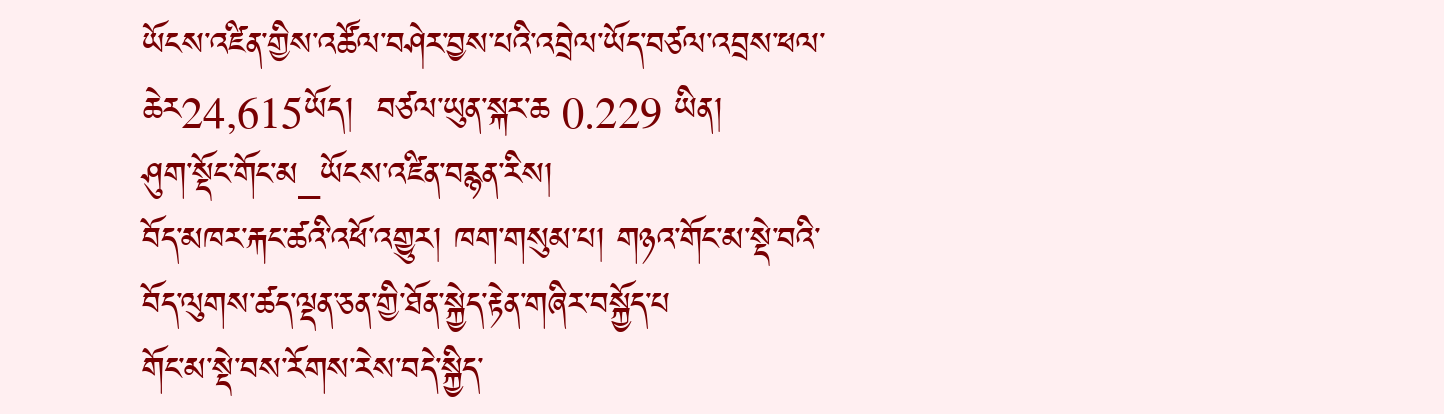ཡོངས་འཛིན་གྱིས་འཚོལ་བཤེར་བྱས་པའི་འབྲེལ་ཡོད་བཙལ་འབྲས་ཕལ་ཆེར24,615ཡོད།  བཙལ་ཡུན་སྐར་ཆ 0.229 ཡིན།
ཤུག་སྡོང་གོང་མ_ཡོངས་འཛིན་བརྙན་རིས།
བོད་མཁར་རྐང་ཚའི་འཕོ་འགྱུར། ཁག་གསུམ་པ། གཉའ་གོང་མ་སྡེ་བའི་བོད་ལུགས་ཚད་ལྡན་ཅན་གྱི་ཐོན་སྐྱེད་རྟེན་གཞིར་བསྐྱོད་པ
གོང་མ་སྡེ་བས་རོགས་རེས་བདེ་སྐྱིད་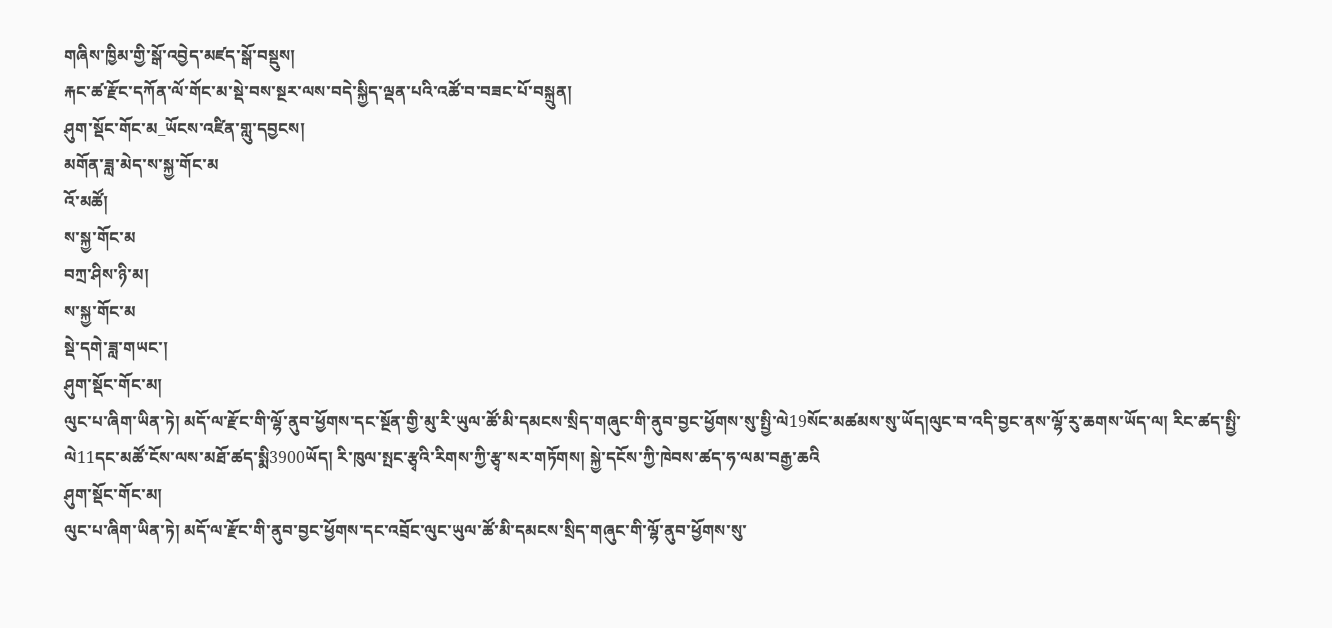གཞིས་ཁྱིམ་གྱི་སྒོ་འབྱེད་མཛད་སྒོ་བསྡུས།
རྐང་ཚ་རྫོང་དཀོན་ལོ་གོང་མ་སྡེ་བས་སྔར་ལས་བདེ་སྐྱིད་ལྡན་པའི་འཚོ་བ་བཟང་པོ་བསྐྲུན།
ཤུག་སྡོང་གོང་མ_ཡོངས་འཛིན་གླུ་དབྱངས།
མགོན་ཟླ་མེད་ས་སྐྱ་གོང་མ
འོ་མཚོ།
ས་སྐྱ་གོང་མ
བཀྲ་ཤིས་ཉི་མ།
ས་སྐྱ་གོང་མ
སྡེ་དགེ་ཟླ་གཡང་།
ཤུག་སྡོང་གོང་མ།
ལུང་པ་ཞིག་ཡིན་ཏེ། མདོ་ལ་རྫོང་གི་ལྷོ་ནུབ་ཕྱོགས་དང་སྔོན་གྱི་མུ་རི་ཡུལ་ཚོ་མི་དམངས་སྲིད་གཞུང་གི་ནུབ་བྱང་ཕྱོགས་སུ་སྤྱི་ལེ19སོང་མཚམས་སུ་ཡོད།ལུང་བ་འདི་བྱང་ནས་ལྷོ་རུ་ཆགས་ཡོད་ལ། རིང་ཚད་སྤྱི་ལེ11དང་མཚོ་ངོས་ལས་མཐོ་ཚད་སྨི3900ཡོད། རི་ཁུལ་སྤང་རྩྭའི་རིགས་ཀྱི་རྩྭ་སར་གཏོགས། སྐྱེ་དངོས་ཀྱི་ཁེབས་ཚད་ཧ་ལམ་བརྒྱ་ཆའི
ཤུག་སྡོང་གོང་མ།
ལུང་པ་ཞིག་ཡིན་ཏེ། མདོ་ལ་རྫོང་གི་ནུབ་བྱང་ཕྱོགས་དང་འབྲོང་ལུང་ཡུལ་ཚོ་མི་དམངས་སྲིད་གཞུང་གི་ལྷོ་ནུབ་ཕྱོགས་སུ་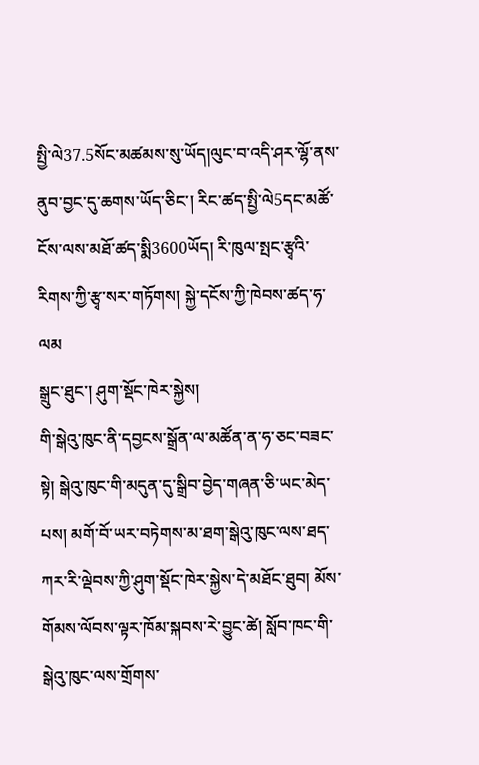སྤྱི་ལེ37.5སོང་མཚམས་སུ་ཡོད།ལུང་བ་འདི་ཤར་ལྷོ་ནས་ནུབ་བྱང་དུ་ཆགས་ཡོད་ཅིང་། རིང་ཚད་སྤྱི་ལེ5དང་མཚོ་ངོས་ལས་མཐོ་ཚད་སྨི3600ཡོད། རི་ཁུལ་སྤང་རྩྭའི་རིགས་ཀྱི་རྩྭ་སར་གཏོགས། སྐྱེ་དངོས་ཀྱི་ཁེབས་ཚད་ཧ་ལམ
སྒྲུང་ཐུང་། ཤུག་སྡོང་ཁེར་སྐྱེས།
གི་སྒེའུ་ཁུང་ནི་དབྱངས་སྒྲོན་ལ་མཚོན་ན་ཧ་ཅང་བཟང་སྟེ། སྒེའུ་ཁུང་གི་མདུན་དུ་སྒྲིབ་བྱེད་གཞན་ཅི་ཡང་མེད་པས། མགོ་བོ་ཡར་བཏེགས་མ་ཐག་སྒེའུ་ཁུང་ལས་ཐད་ཀར་རི་ལྡེབས་ཀྱི་ཤུག་སྡོང་ཁེར་སྐྱེས་དེ་མཐོང་ཐུབ། མོས་གོམས་ལོབས་ལྟར་ཁོམ་སྐབས་རེ་བྱུང་ཚེ། སློབ་ཁང་གི་སྒེའུ་ཁུང་ལས་གྲོགས་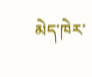མེད་ཁེར་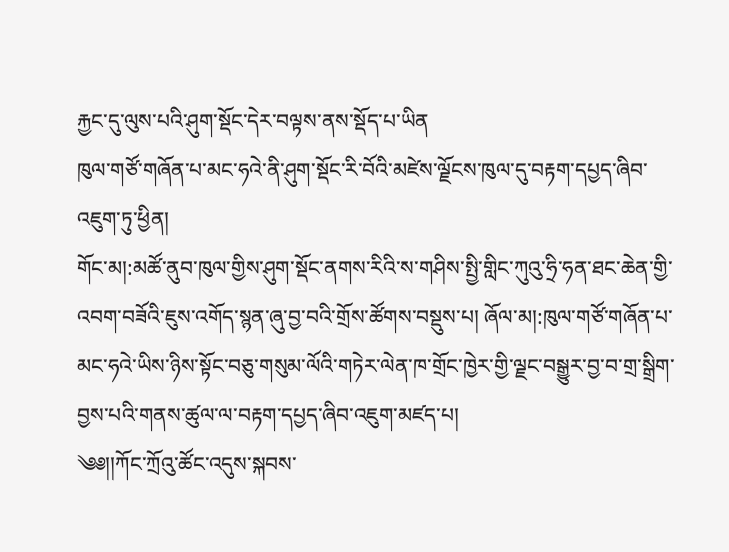རྐྱང་དུ་ལུས་པའི་ཤུག་སྡོང་དེར་བལྟས་ནས་སྡོད་པ་ཡིན
ཁུལ་གཙོ་གཞོན་པ་མང་ཧའེ་ནི་ཤུག་སྡོང་རི་བོའི་མཛེས་ལྗོངས་ཁུལ་དུ་བརྟག་དཔྱད་ཞིབ་འཇུག་ཏུ་ཕྱིན།
གོང་མ།:མཚོ་ནུབ་ཁུལ་གྱིས་ཤུག་སྡོང་ནགས་རིའི་ས་གཤིས་སྤྱི་གླིང་ཀུའུ་ཧྲི་ཧན་ཐང་ཆེན་གྱི་འབག་བཟོའི་ཇུས་འགོད་སྙན་ཞུ་བྱ་བའི་གྲོས་ཚོགས་བསྡུས་པ། ཞོལ་མ།:ཁུལ་གཙོ་གཞོན་པ་མང་ཧའེ་ཡིས་ཉིས་སྟོང་བཅུ་གསུམ་ལོའི་གཏེར་ལེན་ཁ་གྲོང་ཁྱེར་གྱི་ལྗང་བསྒྱུར་བྱ་བ་གྲ་སྒྲིག་བྱས་པའི་གནས་ཚུལ་ལ་བརྟག་དཔྱད་ཞིབ་འཇུག་མཛད་པ།
༄༅།།ཀོང་ཀྲོའུ་ཚོང་འདུས་སྐབས་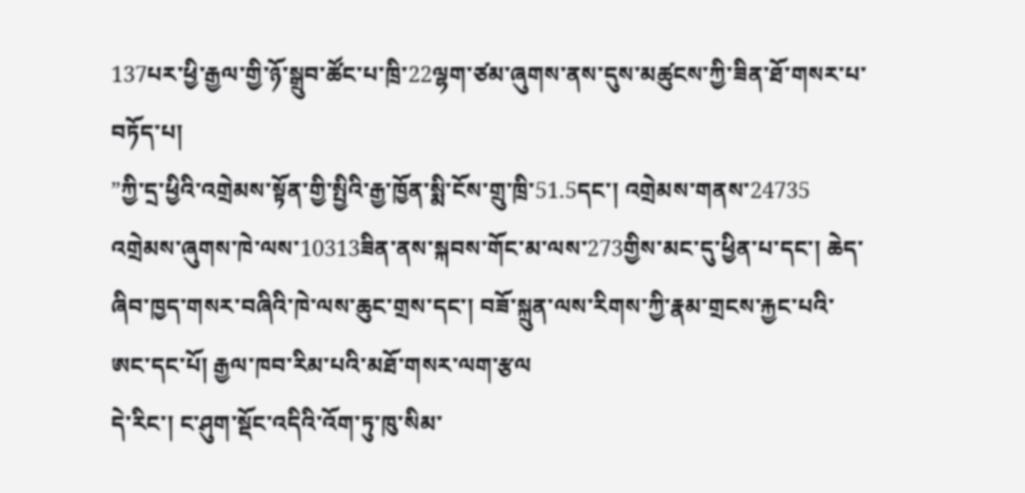137པར་ཕྱི་རྒྱལ་གྱི་ཉོ་སྒྲུབ་ཚོང་པ་ཁྲི་22ལྷག་ཙམ་ཞུགས་ནས་དུས་མཚུངས་ཀྱི་ཟིན་ཐོ་གསར་པ་བཏོད་པ།
”ཀྱི་དྲ་ཕྱིའི་འགྲེམས་སྟོན་གྱི་སྤྱིའི་རྒྱ་ཁྱོན་སྨི་ངོས་གྲུ་ཁྲི་51.5དང་། འགྲེམས་གནས་24735 འགྲེམས་ཞུགས་ཁེ་ལས་10313ཟིན་ནས་སྐབས་གོང་མ་ལས་273གྱིས་མང་དུ་ཕྱིན་པ་དང་། ཆེད་ཞིབ་ཁྱད་གསར་བཞིའི་ཁེ་ལས་ཆུང་གྲས་དང་། བཟོ་སྐྲུན་ལས་རིགས་ཀྱི་རྣམ་གྲངས་རྐྱང་པའི་ཨང་དང་པོ། རྒྱལ་ཁབ་རིམ་པའི་མཐོ་གསར་ལག་རྩལ
དེ་རིང་། ང་ཤུག་སྡོང་འདིའི་འོག་ཏུ་ཁུ་སིམ་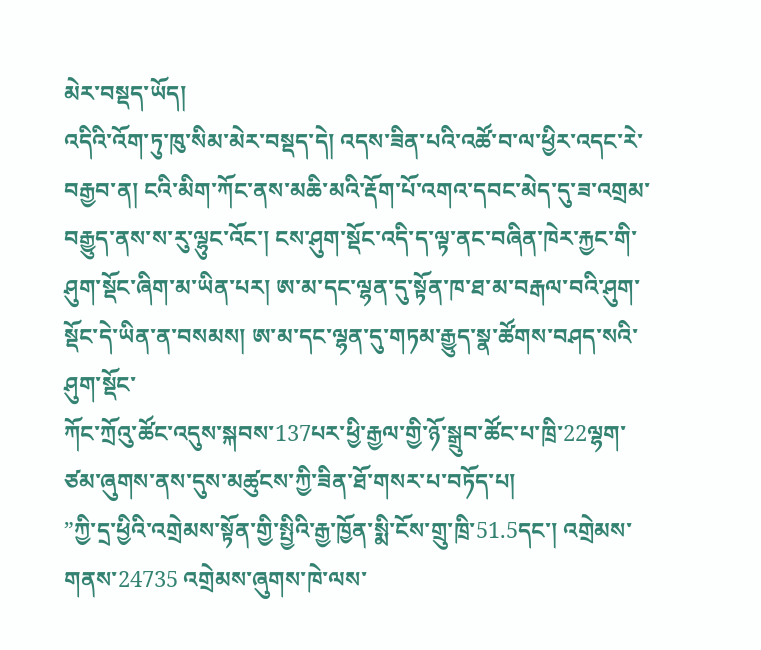མེར་བསྡད་ཡོད།
འདིའི་འོག་ཏུ་ཁུ་སིམ་མེར་བསྡད་དེ། འདས་ཟིན་པའི་འཚོ་བ་ལ་ཕྱིར་འདང་རེ་བརྒྱབ་ན། ངའི་མིག་ཀོང་ནས་མཆི་མའི་རྡོག་པོ་འགའ་དབང་མེད་དུ་ཟ་འགྲམ་བརྒྱུད་ནས་ས་རུ་ལྷུང་འོང་། ངས་ཤུག་སྡོང་འདི་ད་ལྟ་ནང་བཞིན་ཁེར་རྐྱང་གི་ཤུག་སྡོང་ཞིག་མ་ཡིན་པར། ཨ་མ་དང་ལྷན་དུ་སྟོན་ཁ་ཐ་མ་བརྒལ་བའི་ཤུག་སྡོང་དེ་ཡིན་ན་བསམས། ཨ་མ་དང་ལྷན་དུ་གཏམ་རྒྱུད་སྣ་ཚོགས་བཤད་སའི་ཤུག་སྡོང་
ཀོང་ཀྲོའུ་ཚོང་འདུས་སྐབས་137པར་ཕྱི་རྒྱལ་གྱི་ཉོ་སྒྲུབ་ཚོང་པ་ཁྲི་22ལྷག་ཙམ་ཞུགས་ནས་དུས་མཚུངས་ཀྱི་ཟིན་ཐོ་གསར་པ་བཏོད་པ།
”ཀྱི་དྲ་ཕྱིའི་འགྲེམས་སྟོན་གྱི་སྤྱིའི་རྒྱ་ཁྱོན་སྨི་ངོས་གྲུ་ཁྲི་51.5དང་། འགྲེམས་གནས་24735 འགྲེམས་ཞུགས་ཁེ་ལས་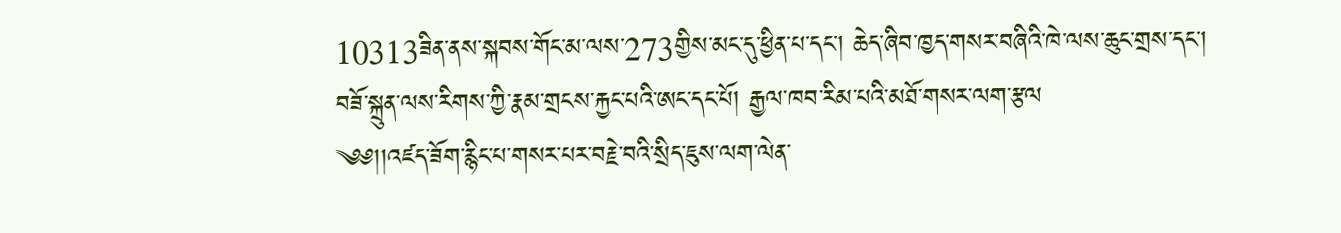10313ཟིན་ནས་སྐབས་གོང་མ་ལས་273གྱིས་མང་དུ་ཕྱིན་པ་དང་། ཆེད་ཞིབ་ཁྱད་གསར་བཞིའི་ཁེ་ལས་ཆུང་གྲས་དང་། བཟོ་སྐྲུན་ལས་རིགས་ཀྱི་རྣམ་གྲངས་རྐྱང་པའི་ཨང་དང་པོ། རྒྱལ་ཁབ་རིམ་པའི་མཐོ་གསར་ལག་རྩལ
༄༅།།འཛད་ཟོག་རྙིང་པ་གསར་པར་བརྗེ་བའི་སྲིད་ཇུས་ལག་ལེན་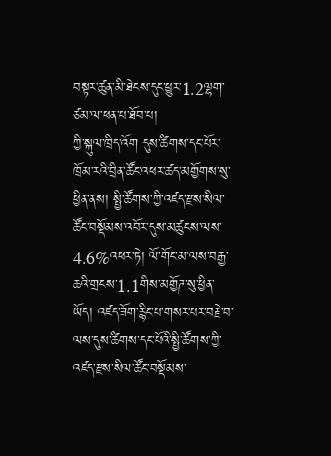བསྟར་ཚུན་མི་ཐེངས་དུང་ཕྱུར་1.2ལྷག་ཙམ་ལ་ཕན་པ་ཐོབ་པ།
ཀྱི་སྐུལ་ཁྲིད་འོག དུས་ཚིགས་དང་པོར་ཁྲོམ་རའི་བྲིན་ཚོང་འཕར་ཚད་མགྱོགས་སུ་ཕྱིན་ནས། སྤྱི་ཚོགས་ཀྱི་འཛད་རྫས་སིལ་ཚོང་བསྡོམས་འབོར་དུས་མཚུངས་ལས་4.6%འཕར་ཏེ། ལོ་གོང་མ་ལས་བརྒྱ་ཆའི་གྲངས་1.1གིས་མགྱོཌ་སུ་ཕྱིན་ཡོད། འཛད་ཟོག་རྙིང་པ་གསར་པར་བརྗེ་བ་ལས་དུས་ཚིགས་དང་པོའི་སྤྱི་ཚོགས་ཀྱི་འཛད་རྫས་སིལ་ཚོང་བསྡོམས་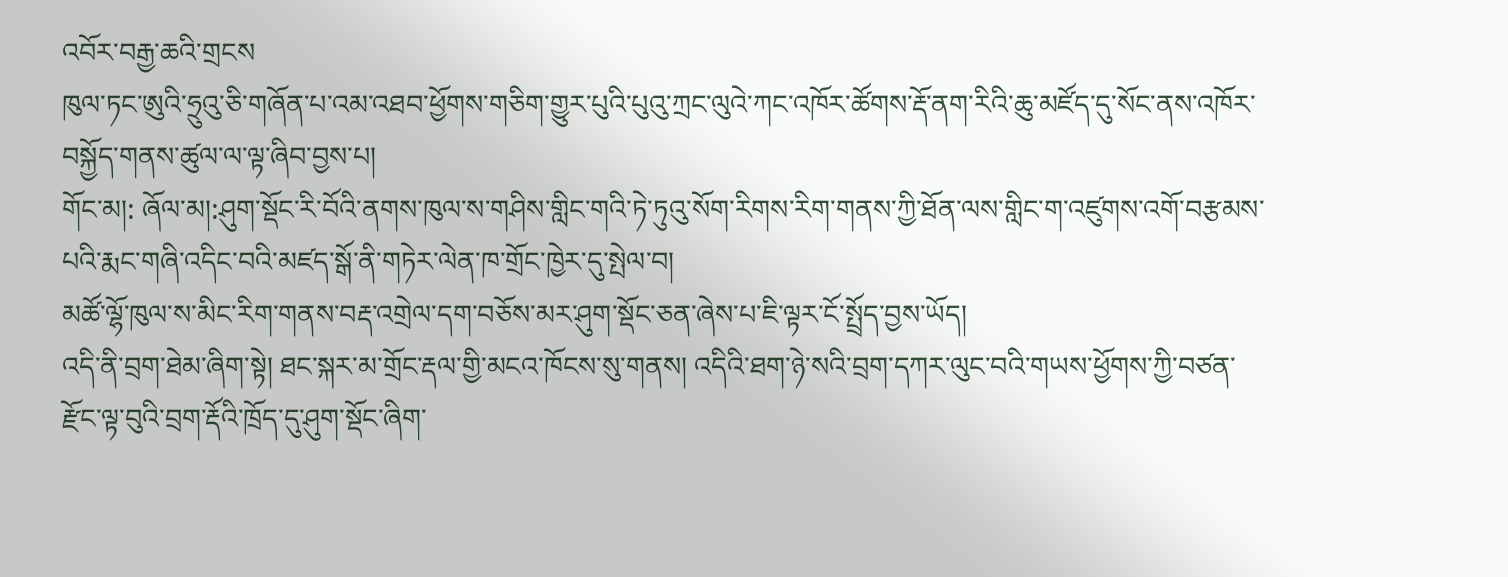འབོར་བརྒྱ་ཆའི་གྲངས
ཁུལ་ཏང་ཨུའི་ཧྲུའུ་ཅི་གཞོན་པ་འམ་འཐབ་ཕྱོགས་གཅིག་གྱུར་པུའི་པུའུ་ཀྲང་ལུའེ་ཀང་འཁོར་ཚོགས་རྡོ་ནག་རིའི་ཆུ་མཛོད་དུ་སོང་ནས་འཁོར་བསྐྱོད་གནས་ཚུལ་ལ་ལྟ་ཞིབ་བྱས་པ།
གོང་མ།: ཞོལ་མ།:ཤུག་སྡོང་རི་བོའི་ནགས་ཁུལ་ས་གཤིས་གླིང་གའི་ཏེ་ཏུའུ་སོག་རིགས་རིག་གནས་ཀྱི་ཐོན་ལས་གླིང་ག་འཛུགས་འགོ་བརྩམས་པའི་རྨང་གཞི་འདིང་བའི་མཛད་སྒོ་ནི་གཏེར་ལེན་ཁ་གྲོང་ཁྱེར་དུ་སྤེལ་བ།
མཚོ་ལྷོ་ཁུལ་ས་མིང་རིག་གནས་བརྡ་འགྲེལ་དག་བཅོས་མར་ཤུག་སྡོང་ཅན་ཞེས་པ་ཇི་ལྟར་ངོ་སྤྲོད་བྱས་ཡོད།
འདི་ནི་བྲག་ཐེམ་ཞིག་སྟེ། ཐང་སྐར་མ་གྲོང་རྡལ་གྱི་མངའ་ཁོངས་སུ་གནས། འདིའི་ཐག་ཉེ་སའི་བྲག་དཀར་ལུང་བའི་གཡས་ཕྱོགས་ཀྱི་བཙན་རྫོང་ལྟ་བུའི་བྲག་རྡོའི་ཁྲོད་དུ་ཤུག་སྡོང་ཞིག་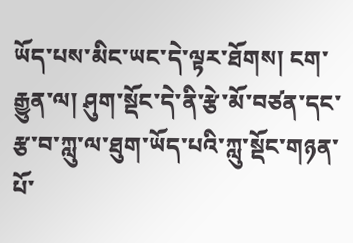ཡོད་པས་མིང་ཡང་དེ་ལྟར་ཐོགས། ངག་རྒྱུན་ལ། ཤུག་སྡོང་དེ་ནི་རྩེ་མོ་བཙན་དང་རྩ་བ་ཀླུ་ལ་ཐུག་ཡོད་པའི་ཀླུ་སྡོང་གཉན་པོ་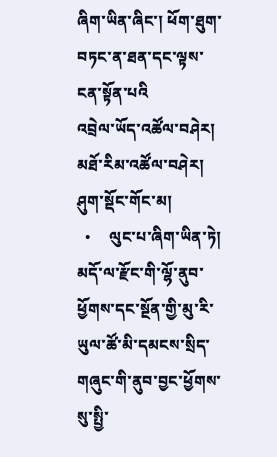ཞིག་ཡིན་ཞིང་། ཕོག་ཐུག་བཏང་ན་ཐན་དང་ལྟས་ངན་སྟོན་པའི
འབྲེལ་ཡོད་འཚོལ་བཤེར།
མཐོ་རིམ་འཚོལ་བཤེར།
ཤུག་སྡོང་གོང་མ།
  •     ལུང་པ་ཞིག་ཡིན་ཏེ། མདོ་ལ་རྫོང་གི་ལྷོ་ནུབ་ཕྱོགས་དང་སྔོན་གྱི་མུ་རི་ཡུལ་ཚོ་མི་དམངས་སྲིད་གཞུང་གི་ནུབ་བྱང་ཕྱོགས་སུ་སྤྱི་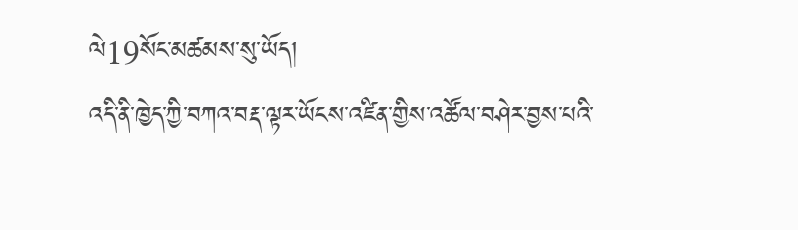ལེ19སོང་མཚམས་སུ་ཡོད།
འདི་ནི་ཁྱེད་ཀྱི་བཀའ་བརྡ་ལྟར་ཡོངས་འཛིན་གྱིས་འཚོལ་བཤེར་བྱས་པའི་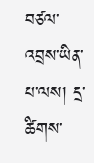བཙལ་འབྲས་ཡིན་པ་ལས། དྲ་ཚིགས་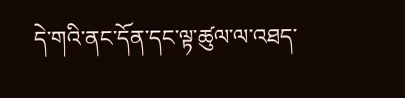དེ་གའི་ནང་དོན་དང་ལྟ་ཚུལ་ལ་འཐད་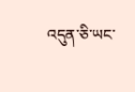འདུན་ཅི་ཡང་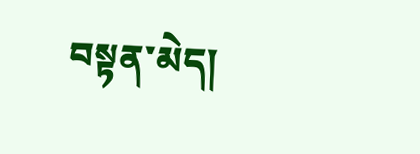བསྟན་མེད།